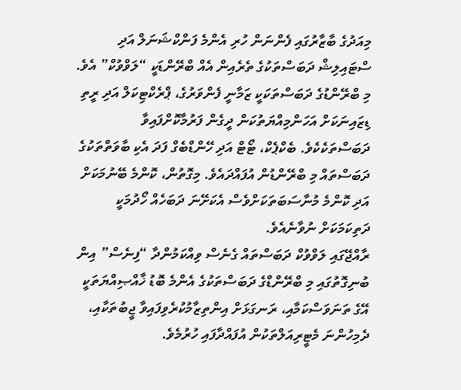މިއަދުގެ ބާޒާރުގައި ފެންނަން ހުރި އެންމެ ފަންކްޝަނަލް އަދި ސްޓައިލިޝް ދަބަސްތަކުގެ ތެރެއިން އެއް ބްރޭންޑަކީ “ލަވްވުކް” އެވެ. މި ބްރޭންޑުގެ ދަބަސްތަކަކީ ޒަމާނީ ފެންވަރުގެ، ޕްރެކްޓިކަލް އަދި ރީތި ޑިޒައިނަކަށް އަހަންމިއްޔަތުކަން ދީގެން ފަރުމާކޮށްފައިވާ ދަބަސްތަކެކެވެ. ބެކްޕެކް، ޓޯޓް އަދި ހޭންޑްބެގް ފަދަ އެކި ބާވަތްތަކުގެ ދަބަސްތައް މި ބްރޭންޑުން އުފައްދައެވެ. މިގޮތުން، ކޮންމެ ބޭނުމަކަށް އަދި ކޮންމެ މުނާސަބަތަކަށްވެސް އެކަށޭނަ ދަބަހެއް ހޯދުމަކީ ދަތިކަމަކަށް ނުވާނެއެވެ.
ރާއްޖޭގައި ލަވްވުކް ދަބަސްތައް ގެނެސް ވިއްކަމުންދާ “ފިނެސް” އިން ބުނިގޮތުގައި މި ބްރޭންޑްގެ ދަބަސްތަކުގެ އެންމެ ބޮޑު ޚާއްޞިއްޔަތަކީ އޭގެ ތަނަވަސްކަމާއި، ރަނގަޅަށް އިންތިޒާމުކުރެވިފައިވާ ޖީބުތަކާއި، ދެމިހުންނަ މެޓީރިއަލްތަކުން އުފައްދާފައި ހުރުމެވެ.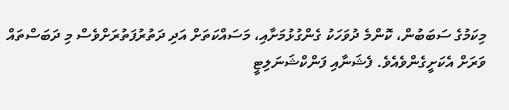މިކަމުގެ ސަބަބުން، ކޮންމެ ދުވަހަކު ގެންގުޅުމަށާއި، މަސައްކަތަށް އަދި ދަތުރުފަތުރަށްވެސް މި ދަބަސްތައް ވަރަށް އެކަށީގެންވެއެވެ. ފެޝަނާއި ފަންކްޝަނަލިޓީ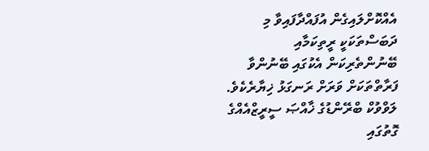އެއްކޮށްލައިގެން އުފައްދާފައިވާ މި ދަބަސްތަކަކީ ރީތިކަމާއި ބޭނުންތެރިކަން އެކުގައި ބޭނުންވާ ފަރާތްތަކަށް ވަރަށް ރަނގަޅު ޚިޔާރެކެވެ.
ލަވްވުކް ބްރޭންޑުގެ ޚާއްޞަ ސީރީޒްއެއްގެ ގޮތުގައި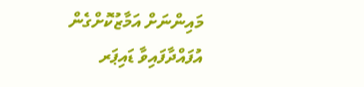މައިންނަށް އަމާޒުކޮށްގެން އުފައްދާފައިވާ ޑައިޕަރ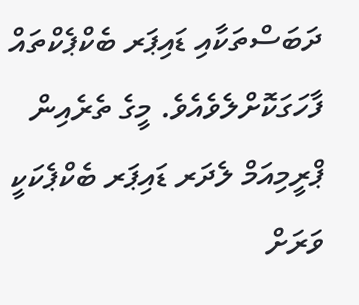ދަބަސްތަކާއި ޑައިޕަރ ބެކްޕެކްތައް ފާހަގަކޮށްލެވެއެވެ. މީގެ ތެރެއިން ޕްރީމިއަމް ލެދަރ ޑައިޕަރ ބެކްޕެކަކީ ވަރަށް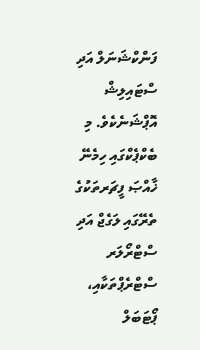ފަންކްޝަނަލް އަދި ސްޓައިލިޝް އޮޕްޝަނެކެވެ. މި ބެކްޕެކްގައި ހިމެނޭ ޚާއްޞަ ފީޗަރތަކުގެ ތެރޭގައި ލަގެޖް އަދި ސްޓްރޯލަރ ސްޓްރެޕްތަކާއި، ޕޯޓަބަލް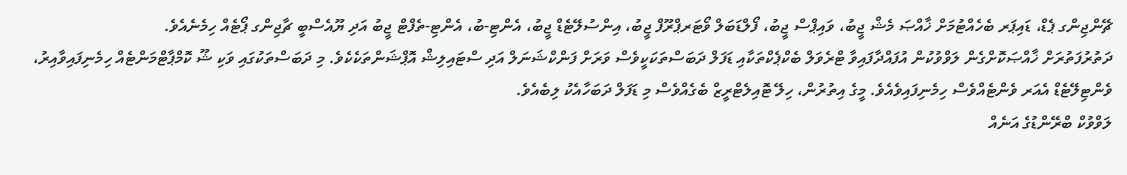ޗޭންޖިންގ ޕެޑް، ޑައިޕަރ ބެހެއްޓުމަށް ޚާއްޞަ މެޝް ޖީބު، ވައިޕްސް ޖީބު، ފޯލްޑަބަލް ވޯޓަރޕްރޫފް ޖީބު، އިންސުލޭޓެޑް ޖީބު، އެންޓި-ބު، އެންޓި-ތެފްޓް ޖީބު އަދި ޔޫއެސްބީ ޗާޖިންގ ޕޯޓެއް ހިމެނެއެވެ.
ދަތުރުފަތުރަށް ޚާއްޞަކޮށްގެން ލަވްވުކުން އުފައްދާފައިވާ ޓްރެވަލް ބެކްޕެކްތަކާއި ޑަފަލް ދަބަސްތަކަކީވެސް ވަރަށް ފަންކްޝަނަލް އަދި ސްޓައިލިޝް އޮޕްޝަންތަކެކެވެ. މި ދަބަސްތަކުގައި ވަކި ޝޫ ކޮމްޕާޓްމަންޓެއް ހިމެނިފައިވާއިރު، ވެންޓިލޭޓެޑް އެއަރ ވެންޓެއްވެސް ހިމެނިފައިވެއެވެ. މީގެ އިތުރުން، ހިލޭ ޓޮއިލެޓްރީޒް ބެގެއްވެސް މި ޑަފަލް ދަބަހާއެކު ލިބެއެވެ.
ލަވްވުކް ބްރޭންޑުގެ އަނެއް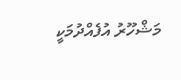މަޝްހޫރު އުފެއްދުމަކީ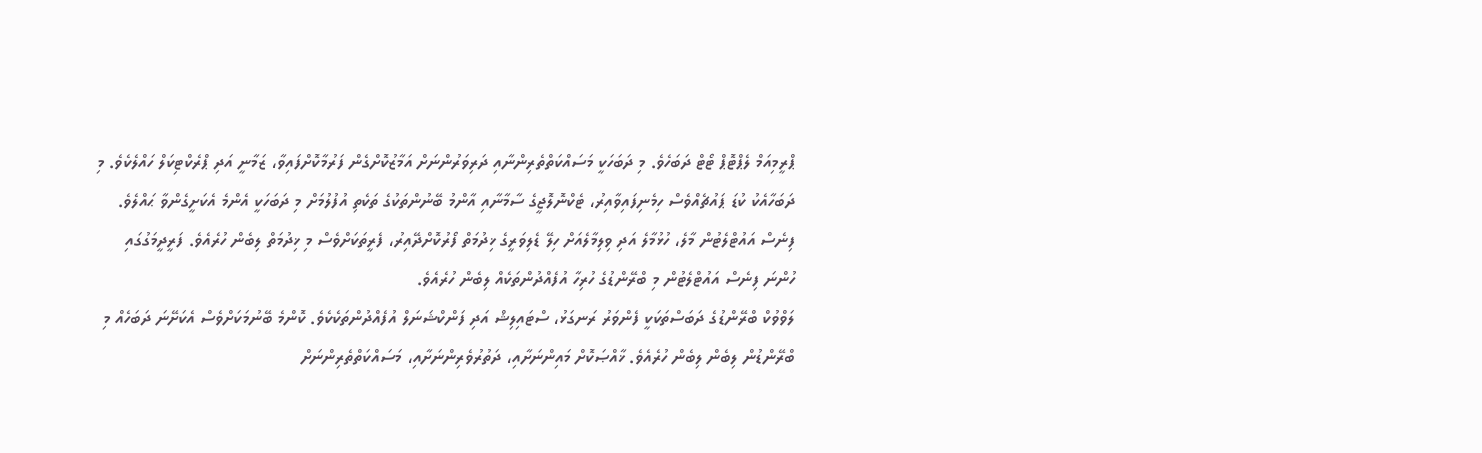ޕްރީމިއަމް ލެޕްޓޮޕް ޓޯޓް ދަބަހެވެ. މި ދަބަހަކީ މަސައްކަތްތެރިންނާއި ދަރިވަރުންނަށް އަމާޒުކޮށްގެން ފަރުމާކޮށްފައިވާ، ޒަމާނީ އަދި ޕްރެކްޓިކަލް ހައްލެކެވެ. މި ދަބަހާއެކު ކުޑަ ޕައުޗެއްވެސް ހިމެނިފައިވާއިރު، ޓެކްނޮލޮޖީގެ ސާމާނާއި އާންމު ބޭނުންތަކުގެ ތަކެތި އުފުލުމަށް މި ދަބަހަކީ އެންމެ އެކަށީގެންވާ ޙައްލެވެ.
ފިނެސް އައުޓްލެޓުން މާލެ، ހުޅުމާލެ އަދި ވިލިމާލެއަށް ހިލޭ ޑެލިވަރީގެ ޚިދުމަތް ފޯރުކޮށްދޭއިރު، ފެރީތަކަށްވެސް މި ޚިދުމަތް ލިބެން ހުރެއެވެ. ފަރީދީމަގުގައި ހުންނަ ފިނެސް އައުޓްލެޓުން މި ބްރޭންޑުގެ ހުރިހާ އުފެއްދުންތަކެއް ލިބެން ހުރެއެވެ.
ލަވްވުކް ބްރޭންޑުގެ ދަބަސްތަކަކީ ފެންވަރު ރަނގަޅު، ސްޓައިލިޝް އަދި ފަންކްޝަނަލް އުފެއްދުންތަކެކެވެ. ކޮންމެ ބޭނުމަކަށްވެސް އެކަށޭނަ ދަބަހެއް މި ބްރޭންޑުން ލިބެން ލިބެން ހުރެއެވެ. ޚާއްޞަކޮށް މައިންނަށާއި، ދަތުރުވެރިންނަށާއި، މަސައްކަތްތެރިންނަށް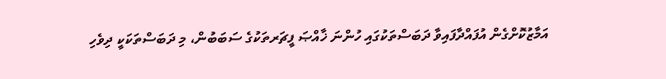އަމާޒުކޮށްގެން އުފައްދާފައިވާ ދަބަސްތަކުގައި ހުންނަ ޚާއްޞަ ފީޗަރތަކުގެ ސަބަބުން، މި ދަބަސްތަކަކީ ދިވެހި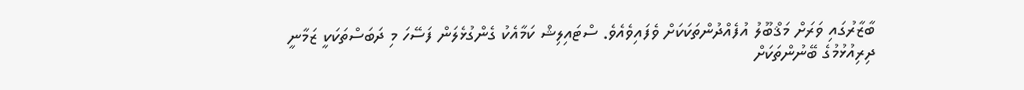ބާޒާރުގައި ވަރަށް މަޤްބޫލު އުފެއްދުންތަކަކަށް ވެފައިވެއެވެ. ސްޓައިލިޝް ކަމާއެކު ގެންގުޅެލަން ފަސޭހަ މި ދަބަސްތަކަކީ ޒަމާނީ ދިރިއުޅުމުގެ ބޭނުންތަކަށް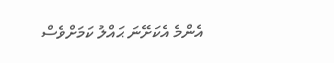އެންމެ އެކަށޭނަ ޙައްލު ކަމަށްވެސް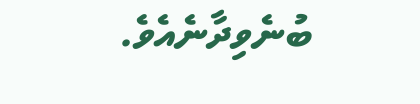ބުނެވިދާނެއެވެ.